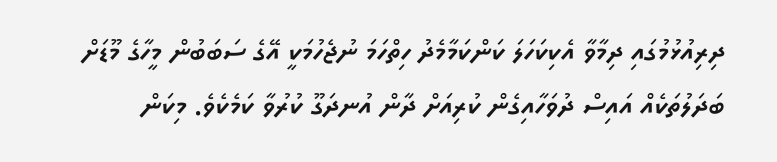ދިރިއުޅުމުގައި ދިމާވާ އެކިކަހަލަ ކަންކަމާމެދު ހިތްހަމަ ނުޖެހުމަކީ އޭގެ ސަބަބުން މީހާގެ މޫޑަށް ބަދަލުތަކެއް އައިސް ދުވަހާއިގެން ކުރިއަށް ދާން އުނދަގޫ ކުރުވާ ކަމެކެވެ. މިކަން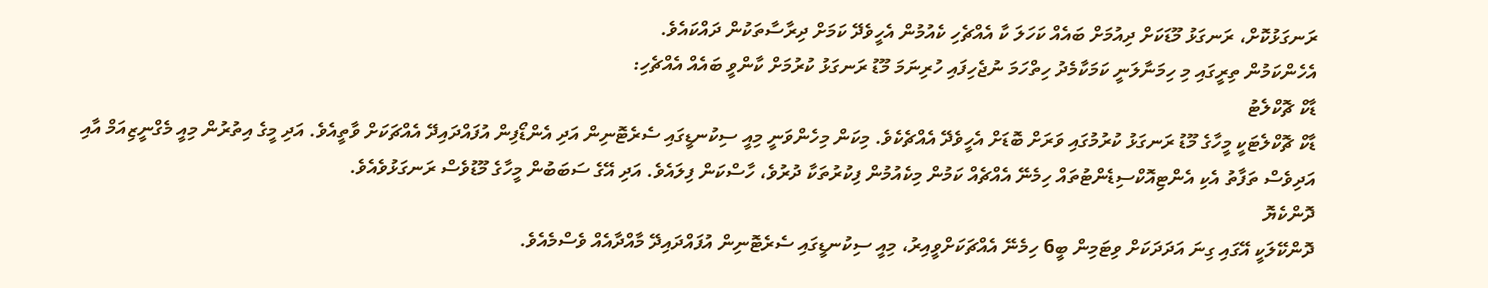ރަނގަޅުކޮށް، ރަނގަޅު މޫޑަކަށް ދިއުމަށް ބައެއް ކަހަލަ ކާ އެއްޗެހި ކެއުމުން އެހީވެދޭ ކަމަށް ދިރާސާތަކުން ދައްކައެވެ.
އެހެންކަމުން ތިރީގައި މި ހިމަނާލަނީ ކަމަކާމެދު ހިތްހަމަ ނުޖެހިފައި ހުރިނަމަ މޫޑު ރަނގަޅު ކުރުމަށް ކާންވީ ބައެއް އެއްޗެހި:
ޑާކް ޗޮކްލެޓު
ޑާކް ޗޮކްލެޓަކީ މީހާގެ މޫޑު ރަނގަޅު ކުރުމުގައި ވަރަށް ބޮޑަށް އެހީވެދޭ އެއްޗެކެވެ. މިކަން މިހެންވަނީ މިއީ ސިކުނޑީގައި ސެރެޓޮނިން އަދި އެންޑޯފިން އުފައްދައިދޭ އެއްޗަކަށް ވާތީއެވެ. އަދި މީގެ އިތުރުން މިއީ މެގްނީޒިއަމް އާއި އަދިވެސް ތަފާތު އެކި އެންޓިއޮކްސިޑެންޓުތައް ހިމެނޭ އެއްޗެއް ކަމުން މިކެއުމުން ފިކުރުތަކާ ދުރުވެ، ހާސްކަން ފިލައެވެ. އަދި އޭގެ ސަބަބުން މީހާގެ މޫޑުވެސް ރަނގަޅުވެއެވެ.
ދޮންކެޔޮ
ދޮންކޭލަކީ އޭގައި ގިނަ އަދަދަކަށް ވިޓަމިން ބީ6 ހިމެނޭ އެއްޗަކަށްވީއިރު، މިއީ ސިކުނޑީގައި ސެރެޓޮނިން އުފައްދައިދޭ މާއްދާއެއް ވެސްމެއެވެ.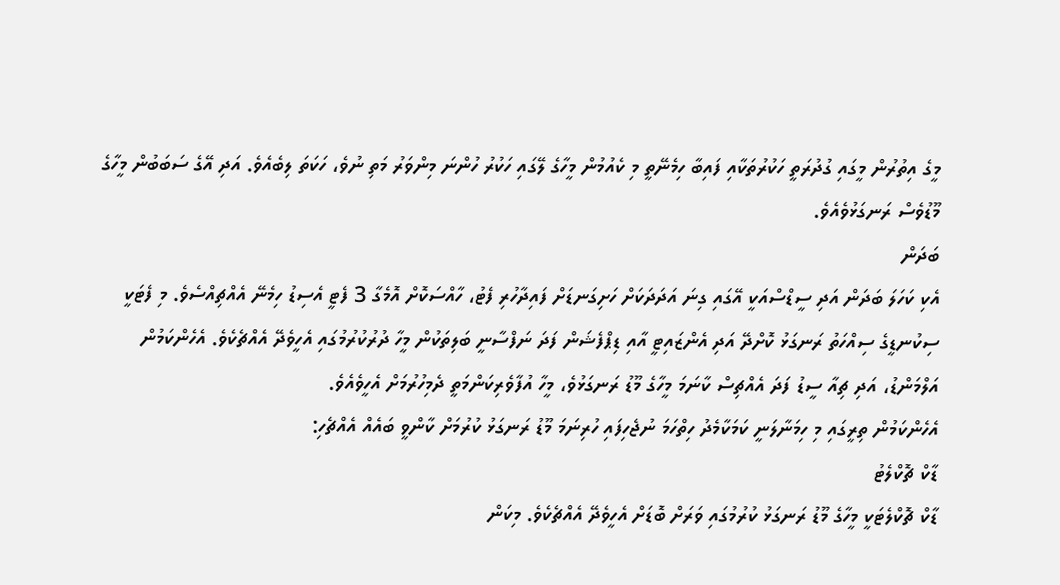މީގެ އިތުރުން މީގައި ގުދުރަތީ ހަކުރުތަކާއި ފައިބާ ހިމެނޭތީ މި ކެއުމުން މީހާގެ ލޭގައި ހަކުރު ހުންނަ މިންވަރު މަތި ނުވެ، ހަކަތަ ލިބެއެވެ. އަދި އޭގެ ސަބަބުން މީހާގެ މޫޑުވެސް ރަނގަޅުވެއެވެ.
ބަދަން
އެކި ކަހަލަ ބަދަން އަދި ސީޑްސްއަކީ އޭގައި ގިނަ އަދަދަކަށް ހަށިގަނޑަށް ފައިދާހުރި ފެޓު، ހާއްސަކޮށް އޮމެގާ 3 ފެޓީ އެސިޑު ހިމެނޭ އެއްޗިއްސެވެ. މި ފެޓަކީ ސިކުނޑީގެ ސިއްހަތު ރަނގަޅު ކޮށްދޭ އަދި އެންޒައިޓީ އާއި ޑިޕްފެޝަން ފަދަ ނަފްސާނީ ބަލިތަކުން މީހާ ދުރުކުރުމުގައި އެހީވެދޭ އެއްޗެކެވެ. އެހެންކަމުން އަލްމަންޑު، އަދި ޗިއާ ސީޑު ފަދަ އެއްޗިސް ކާނަމަ މީހާގެ މޫޑު ރަނގަޅުވެ، މީހާ އުފާވެރިކަންމަތީ ދެމިހުރުމަށް އެހީވެއެވެ.
އެހެންކަމުން ތިރީގައި މި ހިމަނާލަނީ ކަމަކާމެދު ހިތްހަމަ ނުޖެހިފައި ހުރިނަމަ މޫޑު ރަނގަޅު ކުރުމަށް ކާންވީ ބައެއް އެއްޗެހި:
ޑާކް ޗޮކްލެޓު
ޑާކް ޗޮކްލެޓަކީ މީހާގެ މޫޑު ރަނގަޅު ކުރުމުގައި ވަރަށް ބޮޑަށް އެހީވެދޭ އެއްޗެކެވެ. މިކަން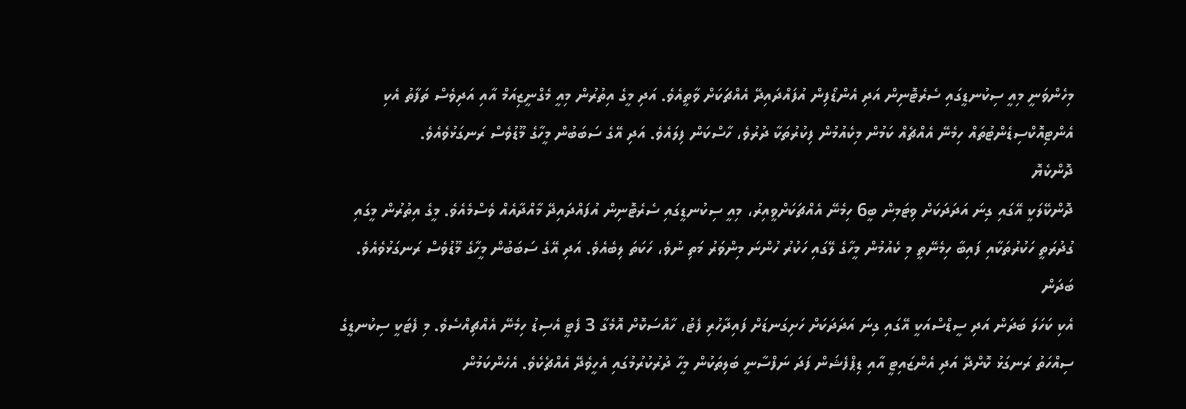މިހެންވަނީ މިއީ ސިކުނޑީގައި ސެރެޓޮނިން އަދި އެންޑޯފިން އުފައްދައިދޭ އެއްޗަކަށް ވާތީއެވެ. އަދި މީގެ އިތުރުން މިއީ މެގްނީޒިއަމް އާއި އަދިވެސް ތަފާތު އެކި އެންޓިއޮކްސިޑެންޓުތައް ހިމެނޭ އެއްޗެއް ކަމުން މިކެއުމުން ފިކުރުތަކާ ދުރުވެ، ހާސްކަން ފިލައެވެ. އަދި އޭގެ ސަބަބުން މީހާގެ މޫޑުވެސް ރަނގަޅުވެއެވެ.
ދޮންކެޔޮ
ދޮންކޭލަކީ އޭގައި ގިނަ އަދަދަކަށް ވިޓަމިން ބީ6 ހިމެނޭ އެއްޗަކަށްވީއިރު، މިއީ ސިކުނޑީގައި ސެރެޓޮނިން އުފައްދައިދޭ މާއްދާއެއް ވެސްމެއެވެ. މީގެ އިތުރުން މީގައި ގުދުރަތީ ހަކުރުތަކާއި ފައިބާ ހިމެނޭތީ މި ކެއުމުން މީހާގެ ލޭގައި ހަކުރު ހުންނަ މިންވަރު މަތި ނުވެ، ހަކަތަ ލިބެއެވެ. އަދި އޭގެ ސަބަބުން މީހާގެ މޫޑުވެސް ރަނގަޅުވެއެވެ.
ބަދަން
އެކި ކަހަލަ ބަދަން އަދި ސީޑްސްއަކީ އޭގައި ގިނަ އަދަދަކަށް ހަށިގަނޑަށް ފައިދާހުރި ފެޓު، ހާއްސަކޮށް އޮމެގާ 3 ފެޓީ އެސިޑު ހިމެނޭ އެއްޗިއްސެވެ. މި ފެޓަކީ ސިކުނޑީގެ ސިއްހަތު ރަނގަޅު ކޮށްދޭ އަދި އެންޒައިޓީ އާއި ޑިޕްފެޝަން ފަދަ ނަފްސާނީ ބަލިތަކުން މީހާ ދުރުކުރުމުގައި އެހީވެދޭ އެއްޗެކެވެ. އެހެންކަމުން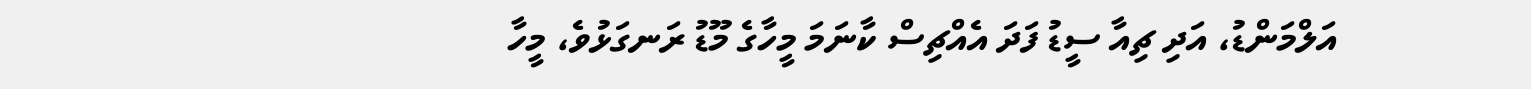އަލްމަންޑު، އަދި ޗިއާ ސީޑު ފަދަ އެއްޗިސް ކާނަމަ މީހާގެ މޫޑު ރަނގަޅުވެ، މީހާ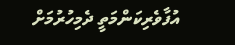އުފާވެރިކަންމަތީ ދެމިހުރުމަށް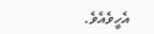އެހީވެއެވެ.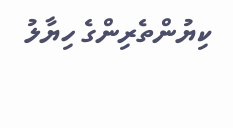ކިޔުންތެރިންގެ ހިޔާލު